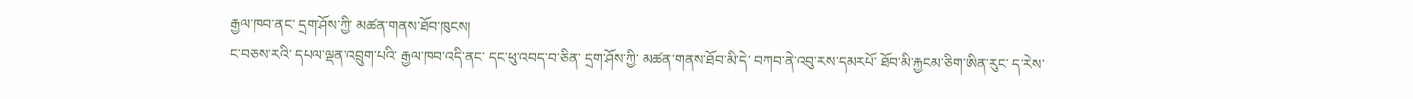རྒྱལ་ཁབ་ནང་ དྲག་ཤོས་ཀྱི་ མཚན་གནས་ཐོབ་ཁུངས།
ང་བཅས་རའི་ དཔལ་ལྡན་འབྲུག་པའི་ རྒྱལ་ཁབ་འདི་ནང་ དང་ཕུ་འབད་བ་ཅིན་ དྲག་ཤོས་ཀྱི་ མཚན་གནས་ཐོབ་མི་དེ་ བཀབ་ནེ་འབུ་རས་དམརཔོ་ ཐོབ་མི་རྐྱངམ་ཅིག་ཨིན་རུང་ ད་རེས་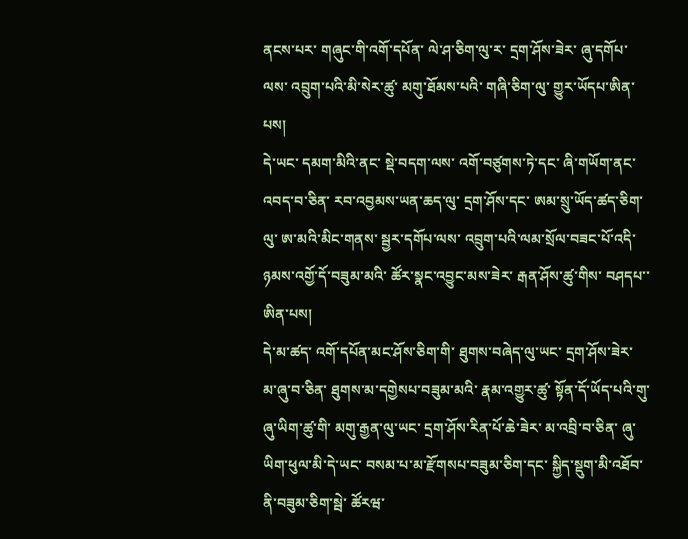ནངས་པར་ གཞུང་གི་འགོ་དཔོན་ ལེ་ཤ་ཅིག་ལུ་ར་ དྲག་ཤོས་ཟེར་ ཞུ་དགོཔ་ལས་ འབྲུག་པའི་མི་སེར་ཚུ་ མགུ་ཐོམས་པའི་ གཞི་ཅིག་ལུ་ གྱུར་ཡོདཔ་ཨིན་པས།
དེ་ཡང་ དམག་མིའི་ནང་ སྡེ་བདག་ལས་ འགོ་བཙུགས་ཏེ་དང་ ཞི་གཡོག་ནང་འབད་བ་ཅིན་ རབ་འབྱམས་ཡན་ཆད་ལུ་ དྲག་ཤོས་དང་ ཨམ་སྲུ་ཡོད་ཚད་ཅིག་ལུ་ ཨ་མའི་མིང་གནས་ སྦྱར་དགོཔ་ལས་ འབྲུག་པའི་ལམ་སྲོལ་བཟང་པོ་འདི་ ཉམས་འགྱོ་དོ་བཟུམ་མའི་ ཚོར་སྣང་འབྱུང་མས་ཟེར་ རྒན་ཤོས་ཚུ་གིས་ བཤདཔ་་ཨིན་པས།
དེ་མ་ཚད་ འགོ་དཔོན་མང་ཤོས་ཅིག་གི་ ཐུགས་བཞེད་ལུ་ཡང་ དྲག་ཤོས་ཟེར་ མ་ཞུ་བ་ཅིན་ ཐུགས་མ་དགྱེསཔ་བཟུམ་མའི་ རྣམ་འགྱུར་ཚུ་ སྟོན་དོ་ཡོད་པའི་གུ་ ཞུ་ཡིག་ཚུ་གི་ མགུ་རྒྱན་ལུ་ཡང་ དྲག་ཤོས་རིན་པོ་ཆེ་ཟེར་ མ་འབྲི་བ་ཅིན་ ཞུ་ཡིག་ཕུལ་མི་དེ་ཡང་ བསམ་པ་མ་རྫོགསཔ་བཟུམ་ཅིག་དང་ སྐྱིད་སྡུག་མི་འཐོབ་ནི་བཟུམ་ཅིག་སྦེ་ ཚོརཝ་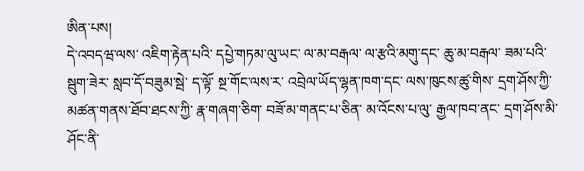ཨིན་པས།
དེ་འབདཝ་ལས་ འཇིག་རྟེན་པའི་ དཔྱེ་གཏམ་ལུ་ཡང་ ལ་མ་བརྒལ་ ལ་རྩའི་མགུ་དང་ ཆུ་མ་བརྒལ་ ཟམ་པའི་སྦུག་ཟེར་ སླབ་དོ་བཟུམ་སྦེ་ ད་ལྟོ་ སྔ་གོང་ལས་ར་ འབྲེལ་ཡོད་ལྷན་ཁག་དང་ ལས་ཁུངས་ཚུ་གིས་ དྲག་ཤོས་ཀྱི་ མཚན་གནས་ཐོབ་ཐངས་ཀྱི་ རྣ་གཞག་ཅིག་ བཟོ་མ་གནང་པ་ཅིན་ མ་འོངས་པ་ལུ་ རྒྱལ་ཁབ་ནང་ དྲག་ཤོས་མི་ཤོང་ནི་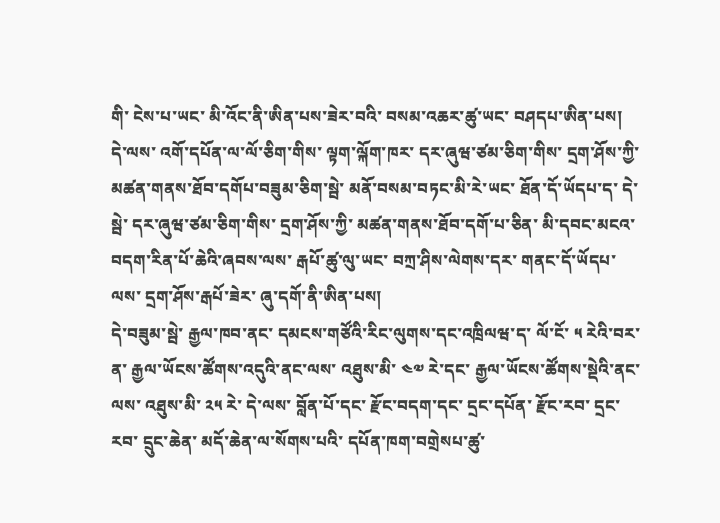གི་ ངེས་པ་ཡང་ མི་འོང་ནི་ཨིན་པས་ཟེར་བའི་ བསམ་འཆར་ཚུ་ཡང་ བཤདཔ་ཨིན་པས།
དེ་ལས་ འགོ་དཔོན་ལ་ལོ་ཅིག་གིས་ ལྟག་ལྐོག་ཁར་ དར་ཞུཝ་ཙམ་ཅིག་གིས་ དྲག་ཤོས་ཀྱི་ མཚན་གནས་ཐོབ་དགོཔ་བཟུམ་ཅིག་སྦེ་ མནོ་བསམ་བཏང་མི་རེ་ཡང་ ཐོན་དོ་ཡོདཔ་ད་ དེ་སྦེ་ དར་ཞུཝ་ཙམ་ཅིག་གིས་ དྲག་ཤོས་ཀྱི་ མཚན་གནས་ཐོབ་དགོ་པ་ཅིན་ མི་དབང་མངའ་བདག་རིན་པོ་ཆེའི་ཞབས་ལས་ རྒཔོ་ཚུ་ལུ་ཡང་ བཀྲ་ཤིས་ལེགས་དར་ གནང་དོ་ཡོདཔ་ལས་ དྲག་ཤོས་རྒཔོ་ཟེར་ ཞུ་དགོ་ནི་ཨིན་པས།
དེ་བཟུམ་སྦེ་ རྒྱལ་ཁབ་ནང་ དམངས་གཙོའི་རིང་ལུགས་དང་འཁྲིལཝ་ད་ ལོ་ངོ་ ༥ རེའི་བར་ན་ རྒྱལ་ཡོངས་ཚོགས་འདུའི་ནང་ལས་ འཐུས་མི་ ༤༧ རེ་དང་ རྒྱལ་ཡོངས་ཚོགས་སྡེའི་ནང་ལས་ འཐུས་མི་ ༢༥ རེ་ དེ་ལས་ བློན་པོ་དང་ རྫོང་བདག་དང་ དྲང་དཔོན་ རྫོང་རབ་ དྲང་རབ་ དྲུང་ཆེན་ མདོ་ཆེན་ལ་སོགས་པའི་ དཔོན་ཁག་བགྲེསཔ་ཚུ་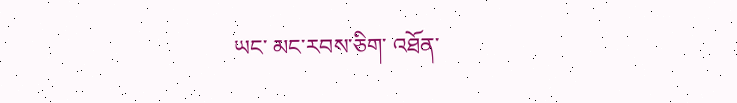ཡང་ མང་རབས་ཅིག་ འཐོན་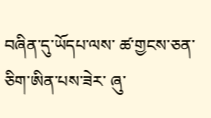བཞིན་དུ་ཡོདཔ་ལས་ ཚ་གྱངས་ཅན་ཅིག་ཨིན་པས་ཟེར་ ཞུ་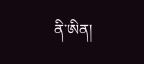ནི་ཨིན།